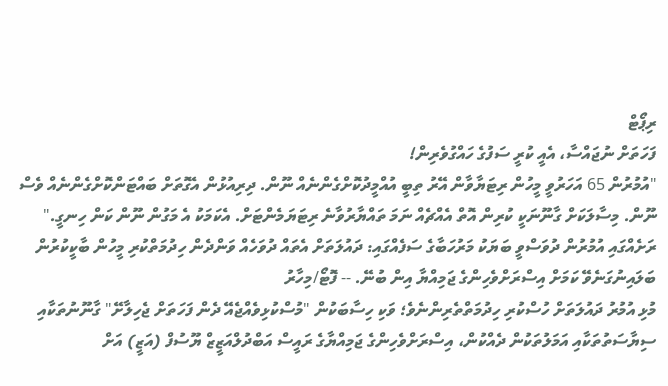ރިޕޯޓް
ފަހަތަށް ނުޖައްސާ، އެއީ ކުރީ ސަފުގެ ހައްގުވެރިން!
"އުމުރުން 65 އަހަރުވީ މީހުން ރިޓަޔާވާން އޭރު ތިބީ އުއްމީދުކޮށްގެންނެއް ނޫން. ދިރިއުޅުން އެގޮތަށް ބައްޓަންކޮށްގެންނެއް ވެސް ނޫން. މިސާލަކަށް ގާނޫނަކީ ކުރިން އޮތް އެއްޗެއް ނަމަ ތައްޔާރުވާނެ ރިޓަޔަމެންޓަށް. އެކަމަކު އެ މަގުން ނޫން ކަން ހިނގީ."
ރަށެއްގައި އުމުރުން ދުވަސްވީ ބަޔަކު މަރުހަބާގެ ސަފެއްގައި: ދައުލަތަށް އެތައް ދުވަހެއް ވަންދެން ހިދުމަތްކުރި މީހުން ބާކީކުރުން ބަލައިނުގަނެވޭ ކަމަށް އިސްރަށްވެހިންގެ ޖަމިއްޔާ އިން ބުނޭ. -- ފޮޓޯ/މިހާރު
މުޅި އުމުރު ދައުލަތަށް ހުސްކުރި ހިދުމަތްތެރިންނެވެ؛ ވަކި ހިސާބަކުން "މުސްކުޅިވެއްޖެއޭ ދެން ފަހަތަށް ޖެހިލާށޭ" ގާނޫނުތަކާއި ސިޔާސަތުތަކާއި އަމަލުތަކުން ދެއްކުން، އިސްރަށްވެހިންގެ ޖަމިއްޔާގެ ރައީސް އަބްދުލްއަޒީޒް ޔޫސުފް (އަޒީ) އަށް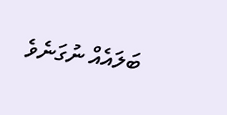ބަލައެއް ނުގަނެވެ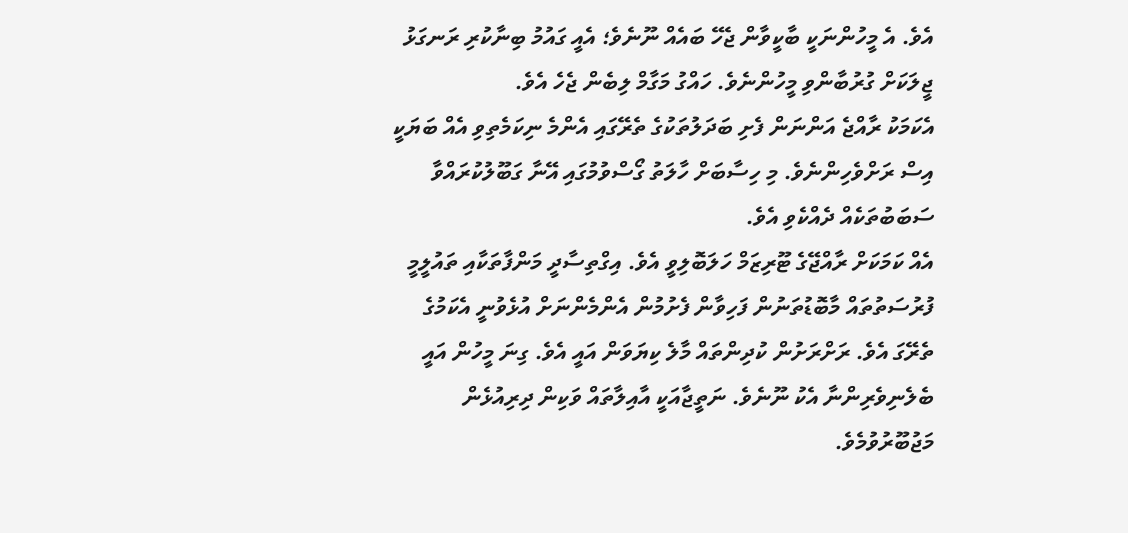އެވެ. އެ މީހުންނަކީ ބާކީވާން ޖެހޭ ބައެއް ނޫނެވެ؛ އެއީ ގައުމު ބިނާކުރި ރަނގަޅު ޖީލަކަށް ގުރުބާންވި މީހުންނެވެ. ހައްގު މަގާމް ލިބެން ޖެހެ އެވެ.
އެކަމަކު ރާއްޖެ އަންނަން ފެށި ބަދަލުތަކުގެ ތެރޭގައި އެންމެ ނިކަމެތިވި އެއް ބަޔަކީ އިސް ރަށްވެހިންނެވެ. މި ހިސާބަށް ހާލަތު ގޯސްވުމުގައި އޭނާ ގަބޫލުކުރައްވާ ސަބަބުތަކެއް ދެއްކެވި އެވެ.
އެއް ކަމަކަށް ރާއްޖޭގެ ޓޫރިޒަމް ހަލަބޮލިވީ އެވެ. އިގްތިސާދީ މަންފާތަކާއި ތައުލީމީ ފުރުސަތުތައް މާބޮޑުތަނުން ފަހިވާން ފެށުމުން އެންމެންނަށް އުޅެވުނީ އެކަމުގެ ތެރޭގަ އެވެ. ރަށްރަށުން ކުދިންތައް މާލެ ކިޔަވަން އައީ އެވެ. ގިނަ މީހުން އައީ ބެލެނިވެރިންނާ އެކު ނޫނެވެ. ނަތީޖާއަކީ އާއިލާތައް ވަކިން ދިރިއުޅެން މަޖުބޫރުވުމެވެ.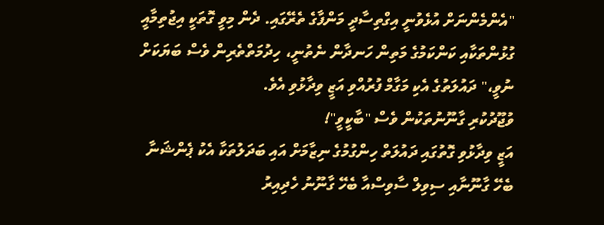"އެންމެންނަށް އުޅެވުނީ އިގްތިސާދީ މަންފާގެ ތެރޭގައި. ދެން މިވީ ގޮތަކީ އިޖުތިމާއީ ގުޅުންތަކާއި ކަންކަމުގެ މަތިން ހަނދާން ނެތުނީ، ހިދުމަތްތެރިން ވެސް ބަޔަކަށް ނުވީ،" ދައުލަތުގެ އެކި މަގާމް ފުރުއްވި އަޒީ ވިދާޅުވި އެވެ.
ވުޖޫދުކުރި ގާނޫނުތަކުން ވެސް "ބާކީވީ"!
އަޒީ ވިދާޅުވި ގޮތުގައި ދައުލަތް ހިންގުމުގެ ނިޒާމަށް އައި ބަދަލުތަކާ އެކު ޕެންޝަނާ ބެހޭ ގާނޫނާއި ސިވިލް ސާވިސްއާ ބެހޭ ގާނޫނު ހެދިއިރު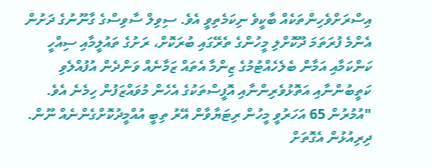އިސްރަށްވެހިންތަކެއް ބާކީވެ ނިކަމެތިވީ އެވެ. ސިވިލް ސާވިސްގެ ގާނޫނުގެ ދަށުން އެންމެ ފުރަތަމަ ދޫކޮށްލި މީހުންގެ ތެރޭގައި ބުރަކޮށް، ރަށުގެ ތައުލީމާއި ސިއްހީ ކަންކަމާއި އަމާން ބެލެހެއްޓުމުގެ ޒިންމާ އެތައް ޒަމާނެއް ވަންދެން އުފުއްލެވި ކަތީބުންނާއި އަތޮޅުވެރިންނާއި އޮފީސްތަކުގެ އެހެން މުވައްޒަފުން ހިމެނެ އެވެ.
"އުމުރުން 65 އަހަރުވީ މީހުން ރިޓަޔާވާން އޭރު ތިބީ އުއްމީދުކޮށްގެންނެއް ނޫން. ދިރިއުޅުން އެގޮތަށް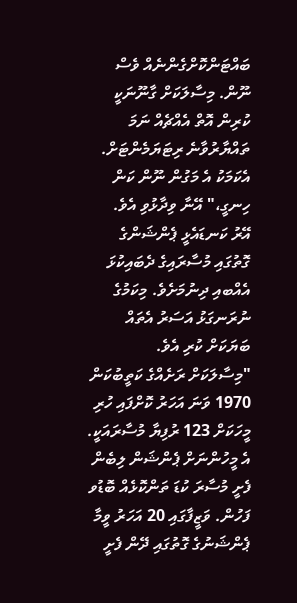ބައްޓަންކޮށްގެންނެއް ވެސް ނޫން. މިސާލަކަށް ގާނޫނަކީ ކުރިން އޮތް އެއްޗެއް ނަމަ ތައްޔާރުވާނެ ރިޓަޔަމެންޓަށް. އެކަމަކު އެ މަގުން ނޫން ކަން ހިނގީ،" އޭނާ ވިދާޅުވި އެވެ.
އޭރު ކަނޑައެޅީ ޕެންޝަންގެ ގޮތުގައި މުސާރައިގެ ދެބައިކުޅަ އެއްބއި ދިނުމަށެވެ. މިކަމުގެ ނުރަނގަޅު އަސަރު އެތައް ބަޔަކަށް ކުރި އެވެ.
"މިސާލަކަށް ރަށެއްގެ ކަތީބުކަން 1970 ވަނަ އަހަރު ކޮށްފައި ހުރި މީހަކަށް 123 ރުފިޔާ މުސާރައަކީ. އެ މީހުންނަށް ޕެންޝަން ލިބެން ފެށީ މުސާރަ ކުޑަ ތަންކޮޅެއް ބޮޑުވ ފަހުން. ވަޒީފާގައި 20 އަހަރު ވީމާ ޕެންޝަނުގެ ގޮތުގައި ދޭން ފެށީ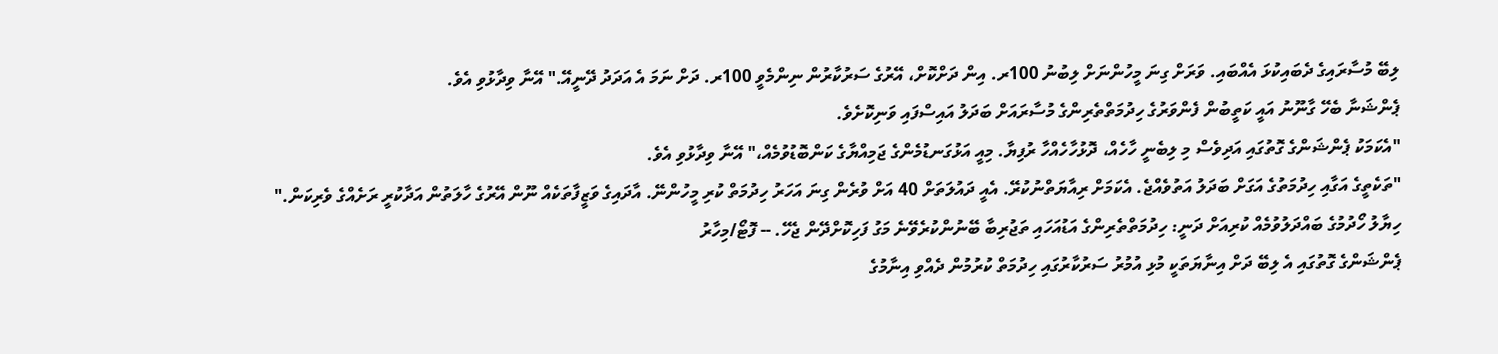ލިބޭ މުސާރައިގެ ދެބައިކުޅަ އެއްބައި. ވަރަށް ގިނަ މީހުންނަށް ލިބުނު 100ރ. އިން ދަށްކޮށް، އޭރުގެ ސަރުކާރުން ނިންމެވީ 100ރ. ދަށް ނަމަ އެ އަދަދު ދޭނީއޭ." އޭނާ ވިދާޅުވި އެވެ.
ޕެންޝަނާ ބެހޭ ގާނޫނު އައީ ކަތީބުން ފެންވަރުގެ ހިދުމަތްތެރިންގެ މުސާރައަށް ބަދަލު އައިސްފައި ވަނިކޮށެވެ.
"އެކަމަކު ޕެންޝަންގެ ގޮތުގައި އަދިވެސް މި ލިބެނީ ހާހެއް، ދޮޅުހާހެއްހާ ރުފިޔާ. މިއީ އަޅުގަނޑުމެންގެ ޖަމިއްޔާގެ ކަންބޮޑުވުމެއް،" އޭނާ ވިދާޅުވި އެވެ.
"ތަކެތީގެ އަގާއި ހިދުމަތުގެ އަގަށް ބަދަލު އަތުވެއްޖެ. އެކަމަށް ރިއާޔަތްނުކުރޭ. އެއީ ދައުލަތަށް 40 އަށް ވުރެން ގިނަ އަހަރު ހިދުމަތް ކުރި މީހުންނޭ. އާދައިގެ ވަޒީފާތަކެއް ނޫން އޭރުގެ ހާލަތުން އަދާކުރީ ރަށެއްގެ ވެރިކަން."
ހިޔާލު ހޯދުމުގެ ބައްދަލުވުމެއް ކުރިއަށް ދަނީ: ހިދުމަތްތެރިންގެ އަޑުއަހައި ތަޖުރިބާ ބޭނުންކުރެވޭނެ މަގު ފަހިކޮށްދޭން ޖެހޭ. -- ފޮޓޯ/މިހާރު
ޕެންޝަންގެ ގޮތުގައި އެ ލިބޭ ދަށް އިނާޔަތަކީ މުޅި އުމުރު ސަރުކާރުގައި ހިދުމަތް ކުރުމުން ދެއްވި އިނާމުގެ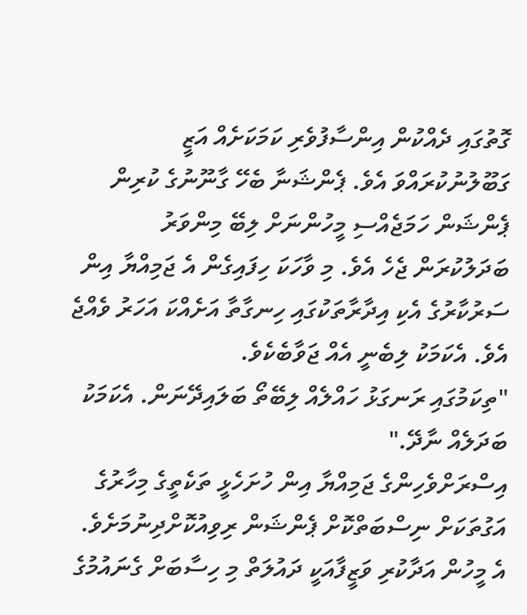ގޮތުގައި ދެއްކުން އިންސާފުވެރި ކަމަކަށެއް އަޒީ ގަބޫލުނުކުރައްވަ އެވެ. ޕެންޝަނާ ބެހޭ ގާނޫނުގެ ކުރިން ޕެންޝަން ހަމަޖެއްސި މީހުންނަށް ލިބޭ މިންވަރު ބަދަލުކުރަން ޖެހެ އެވެ. މި ވާހަކަ ހިފައިގެން އެ ޖަމިއްޔާ އިން ސަރުކާރުގެ އެކި އިދާރާތަކުގައި ހިނގާތާ އަށެއްކަ އަހަރު ވެއްޖެ އެވެ. އެކަމަކު ލިބެނީ އެއް ޖަވާބެކެވެ.
"ތިކަމުގައި ރަނގަޅު ހައްލެއް ލިބޭތޯ ބަލައިދޭނަން. އެކަމަކު ބަދަލެއް ނާދޭ."
އިސްރަށްވެހިންގެ ޖަމިއްޔާ އިން ހުށަހެޅީ ތަކެތީގެ މިހާރުގެ އަގުތަކަށް ނިސްބަތްކޮށް ޕެންޝަން ރިވިއުކޮށްދިނުމަށެވެ. އެ މީހުން އަދާކުރި ވަޒީފާއަކީ ދައުލަތް މި ހިސާބަށް ގެނައުމުގެ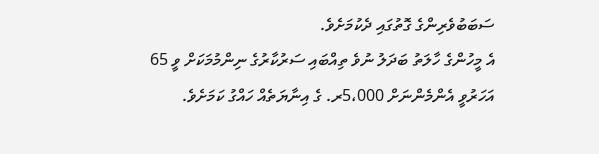ސަބަބުވެރިންގެ ގޮތުގައި ދެކުމަށެވެ.
އެ މީހުންގެ ހާލަތު ބަދަލު ނުވެ ތިއްބައި ސަރުކާރުގެ ނިންމުމަކަށް ވީ 65 އަހަރުވީ އެންމެންނަށް 5،000ރ. ގެ އިނާޔަތެއް ހައްގު ކަމަށެވެ.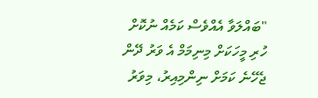"ބައްލަވާ އެއްވެސް ކަމެއް ނުކޮށް ހުރި މީހަކަށް މިނިމަމް އެ ވަރު ދޭން ޖެހޭނެ ކަމަށް ނިންމިއިރު، މިވަރު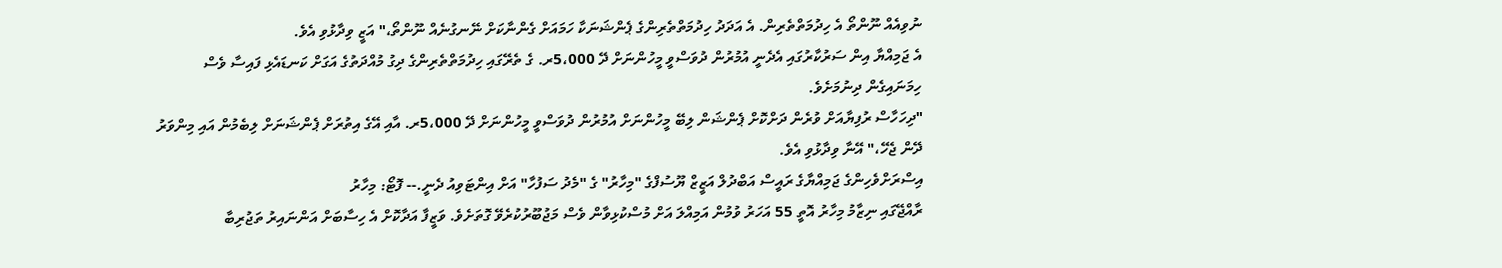ނުވިއެއް ނޫންތޯ އެ ހިދުމަތްތެރިން. އެ އަދަދު ހިދުމަތްތެރިންގެ ޕެންޝަނަކާ ހަމައަށް ގެންނާކަށް ނޭނގުނެއް ނޫންތޯ،" އަޒީ ވިދާޅުވި އެވެ.
އެ ޖަމިއްޔާ އިން ސަރުކާރުގައި އެދެނީ އުމުރުން ދުވަސްވީ މީހުންނަށް ދޭ 5،000ރ. ގެ ތެރޭގައި ހިދުމަތްތެރިންގެ ދިގު މުއްދަތުގެ އަގަށް ކަނޑައެޅި ފައިސާ ވެސް ހިމަނައިގެން ދިނުމަށެވެ.
"ދިހަހާސް ރުފިޔާއަށް ވުރެން ދަށްކޮށް ޕެންޝަން ލިބޭ މީހުންނަށް އުމުރުން ދުވަސްވީ މީހުންނަށް ދޭ 5،000ރ. އާއި އޭގެ އިތުރަށް ޕެންޝަނަށް ލިބެމުން އައި މިންވަރު ދޭން ޖެހޭ،" އޭނާ ވިދާޅުވި އެވެ.
އިސްރަށްވެހިންގެ ޖަމިއްޔާގެ ރައީސް އަބްދުލް އަޒީޒް ޔޫސުފްގެ "މިހާރު" ގެ "މެދު ސަފުހާ" އަށް އިންޓަވިއު ދެނީ.-- ފޮޓޯ: މިހާރު
ރާއްޖޭގައި ނިޒާމު މިހާރު އޮތީ 55 އަހަރު ވުމުން އަމިއްލަ އަށް މުސްކުޅިވާން ވެސް މަޖުބޫރުކުރެވޭ ގޮތަށެވެ. ވަޒީފާ އަދާކޮށް އެ ހިސާބަށް އަންނައިރު ތަޖުރިބާ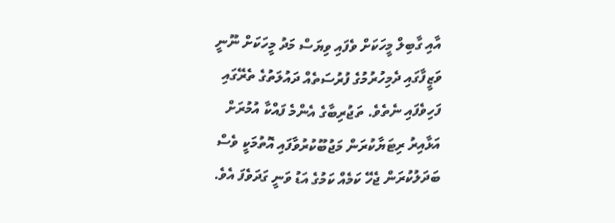އާއި ގާބިލް މީހަކަށް ވެފައި ވިޔަސް މަދު މީހަކަށް ނޫނީ ވަޒީފާގައި ދެމިހުރުމުގެ ފުރުސަތެއް ދައުލަތުގެ ތެރޭގައި ފަހިވެފައި ނެތެވެ. ތަޖުރިބާގެ އެންމެ ފައްކާ އުމުރަށް އަޅާއިރު ރިޓަޔާކުރަން މަޖުބޫކުރުވާފައި އޮތުމަކީ ވެސް ބަދަލުކުރަން ޖެހޭ ކަމެއް ކަމުގެ އަޑު ވަނީ ގަދަވެފަ އެވެ.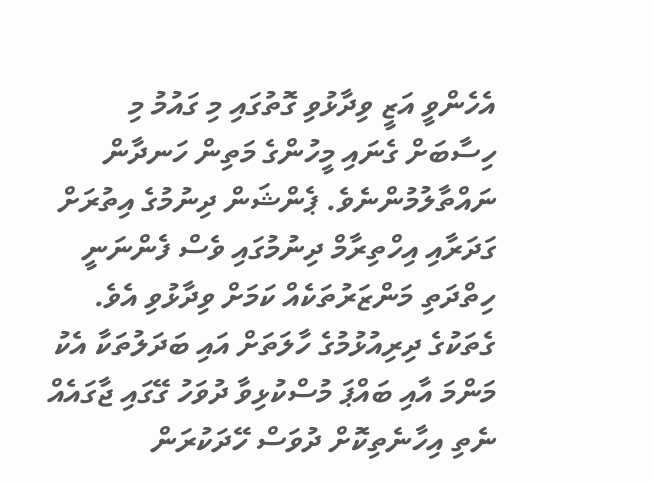އެހެންވީ އަޒީ ވިދާޅުވި ގޮތުގައި މި ގައުމު މި ހިސާބަށް ގެނައި މީހުންގެ މަތިން ހަނދާން ނައްތާލުމުންނެވެ. ޕެންޝަން ދިނުމުގެ އިތުރަށް ގަދަރާއި އިހްތިރާމް ދިނުމުގައި ވެސް ފެންނަނީ ހިތްދަތި މަންޒަރުތަކެއް ކަމަށް ވިދާޅުވި އެވެ. ގެތަކުގެ ދިރިއުޅުމުގެ ހާލަތަށް އައި ބަދަލުތަކާ އެކު މަންމަ އާއި ބައްޕަ މުސްކުޅިވާ ދުވަހު ގޭގައި ޖާގައެއް ނެތި އިހާނެތިކޮށް ދުވަސް ހޭދަކުރަން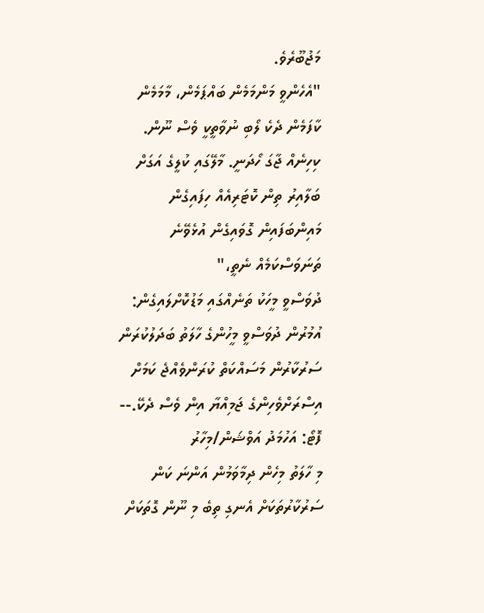މަޖުބޫރެވެ.
"އެހެންވީ މަންމަމެން ބައްޕަމެން، މާމަމެން ކާފަމެން ދެކެ ލޯބި ނުވާތީކީ ވެސް ނޫން. ކިހިނެއް ޖާގަ ހޯދަނީ. މާލޭގައި ކުލީގެ އަގަށް ބަލާއިރު ތިން ކޮޓަރިއެއް ހިފައިގެން މައިންބަފައިން ގޮވައިގެން އުޅެވޭނެ ތަނަވަސްކަމެއް ނެތީ،"
ދުވަސްވީ މީހަކު ތަނެއްގައި މަޑުކޮށްލައިގެން: އުމުރުން ދުވަސްވީ މީހުންގެ ހާލަތު ބަދަލުކުރަން ސަރުކާރުން މަސައްކަތް ކުރަންވެއްޖެ ކަމަށް އިސްރަށްވެހިންގެ ޖަމިއްޔާ އިން ވެސް ދެކޭ.-- ފޮޓޯ: އަހުމަދު އަވްޝަން/މިހާރު
މި ހާލަތު މިހެން ދިމާވަމުން އަންނަ ކަން ސަރުކާރުތަކަށް އެނގި ތިބެ މި ނޫން ގޮތަކަށް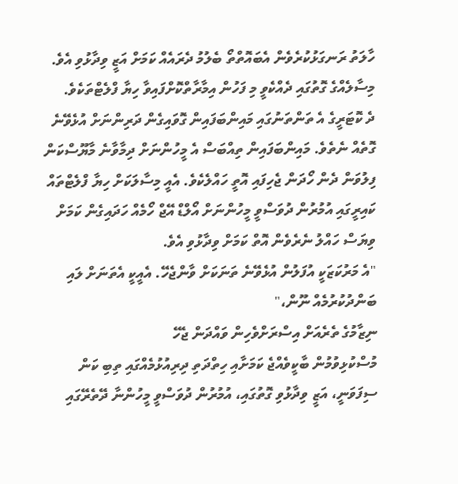ހާލަތު ރަނގަޅުކުރެވެން އެބައޮތްތޯ ބެލުމު ދެރައެއް ކަމަށް އަޒީ ވިދާޅުވި އެވެ. މިސާލެއްގެ ގޮތުގައި ދެއްކެވީ މި ފަހުން އިމާރާތްކޮށްފައިވާ ހިޔާ ފްލެޓްތަކެވެ.
ދެ ކޮޓަރީގެ އެ ތަންތަނުގައި މައިންބަފައިން ގޮވައިގެން ދަރިންނަށް އުޅެވޭނެ ގޮތެއް ނެތެވެ. މައިންބަފައިން ތިއްބަސް އެ މީހުންނަށް ދިމާވާނެ މާޔޫސްކަން ފިލުވަން ދެން ހޯދަން ޖެހިފައި އޮތީ ހައްލެކެވެ. އެއީ މިސާލަކަށް ހިޔާ ފްލެޓްތައް ކައިރީގައި އުމުރުން ދުވަސްވީ މީހުންނަށް އޯލްޑް އޭޖް ހޯމެއް ހަދައިގެން ކަމަށް ވިޔަސް ހައްލު ނެރެވެން އޮތް ކަމަށް ވިދާޅުވި އެވެ.
"އެ މަރުކަޒަކީ އުފަލުން އުޅެވޭނެ ތަނަކަށް ވާންޖެހޭ. އެއީކީ އެތަނަށް ލައި ބަންދުކުރުމެއް ނޫން،"
ނިޒާމުގެ ތެރެއަށް އިސްރަށްވެހިން ވައްދަން ޖެހޭ
މުސްކުޅިވުމުން ބާކީވެއްޖެ ކަމަށާއި ހިތްދަތި ދިރިއުޅުމެއްގައި ތިބި ކަން ސިފަވަނީ، އަޒީ ވިދާޅުވި ގޮތުގައި، އުމުރުން ދުވަސްވީ މީހުންނާ ދޭތެރޭގައި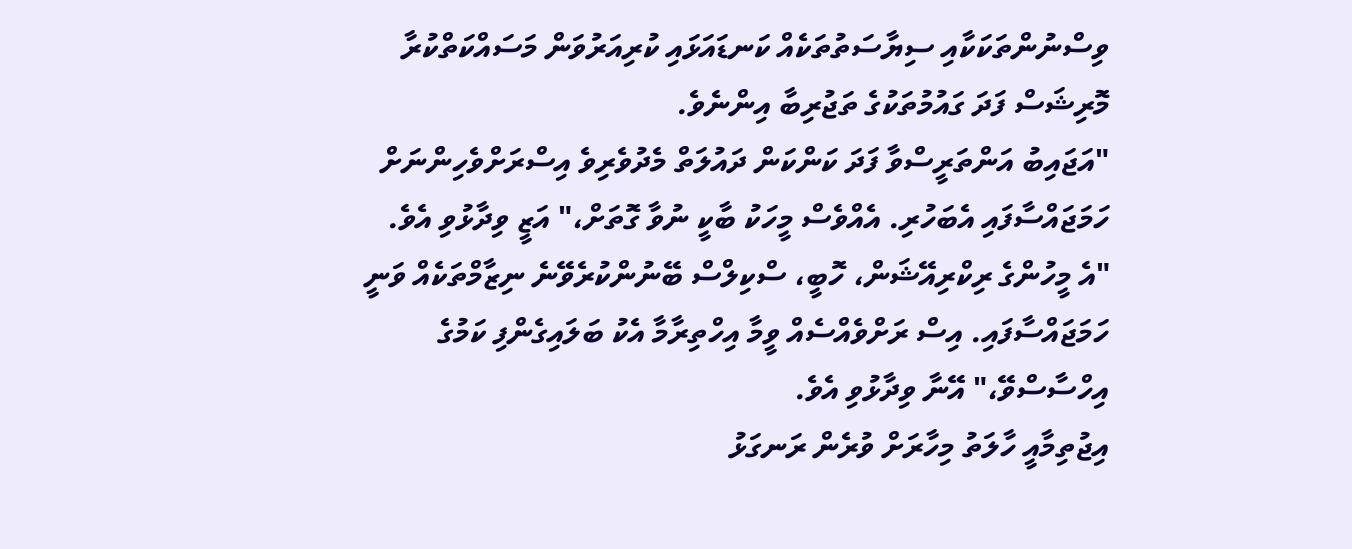ވިސްނުންތަކަކާއި ސިޔާސަތުތަކެއް ކަނޑައަޅައި ކުރިއަރުވަން މަސައްކަތްކުރާ މޮރިޝަސް ފަދަ ގައުމުތަކުގެ ތަޖުރިބާ އިންނެވެ.
"އަޖައިބު އަންތަރީސްވާ ފަދަ ކަންކަން ދައުލަތް މެދުވެރިވެ އިސްރަށްވެހިންނަށް ހަމަޖައްސާފައި އެބަހުރި. އެއްވެސް މީހަކު ބާކީ ނުވާ ގޮތަށް،" އަޒީ ވިދާޅުވި އެވެ.
"އެ މީހުންގެ ރިކްރިއޭޝަން، ހޮބީ، ސްކިލްސް ބޭނުންކުރެވޭނެ ނިޒާމްތަކެއް ވަނީ ހަމަޖައްސާފައި. އިސް ރަށްވެއްސެއް ވީމާ އިހްތިރާމާ އެކު ބަލައިގެންފި ކަމުގެ އިހްސާސްވޭ،" އޭނާ ވިދާޅުވި އެވެ.
އިޖުތިމާއީ ހާލަތު މިހާރަށް ވުރެން ރަނގަޅު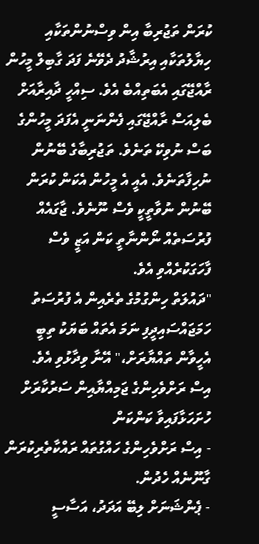ކުރަން ތަޖުރިބާ އިން ވިސްނުންތަކާއި ހިޔާލުތަކާއި އިރުޝާދު ދެވޭނެ ފަދަ ގާބިލް މީހުން ރާއްޖޭގައި އެބަތިއްބެ އެވެ. ސިއްހީ ދާއިރާއަށް ބެލިއަސް ރާއްޖޭގައި ފެންނަނީ އެފަދަ މީހުންގެ ބަސް ނުވިކޭ ތަނެވެ. ތަޖުރިބާގެ ބޭނުން ނުހިފާތަނެވެ. އެއީ އެ މީހުން އެކަން ކުރަން ބޭނުން ނުވާތީކީ ވެސް ނޫނެވެ. ޖާގައެއް ފުރުސަތެއް ނޯންނާތީ ކަން އަޒީ ވެސް ފާހަގަކުރެއްވި އެވެ.
"ދައުލަތް ހިންގުމުގެ ތެރެއިން އެ ފުރުސަތު ހަމަޖައްސައިދީފި ނަމަ އެތައް ބަޔަކު ތިބީ އެހީވާން ތައްޔާރަށް،" އޭނާ ވިދާޅުވި އެވެ.
އިސް ރަށްވެހިންގެ ޖަމިއްޔާއިން ސަރުކާރަށް ހުށަހަޅާފައިވާ ކަންކަން
- އިސް ރަށްވެހިންގެ ހައްގުތައް ރައްކާތެރިކުރަން ގާނޫނެއް ހެދުން.
- ޕެންޝަނަށް ލިބޭ އަދަދު، އަސާސީ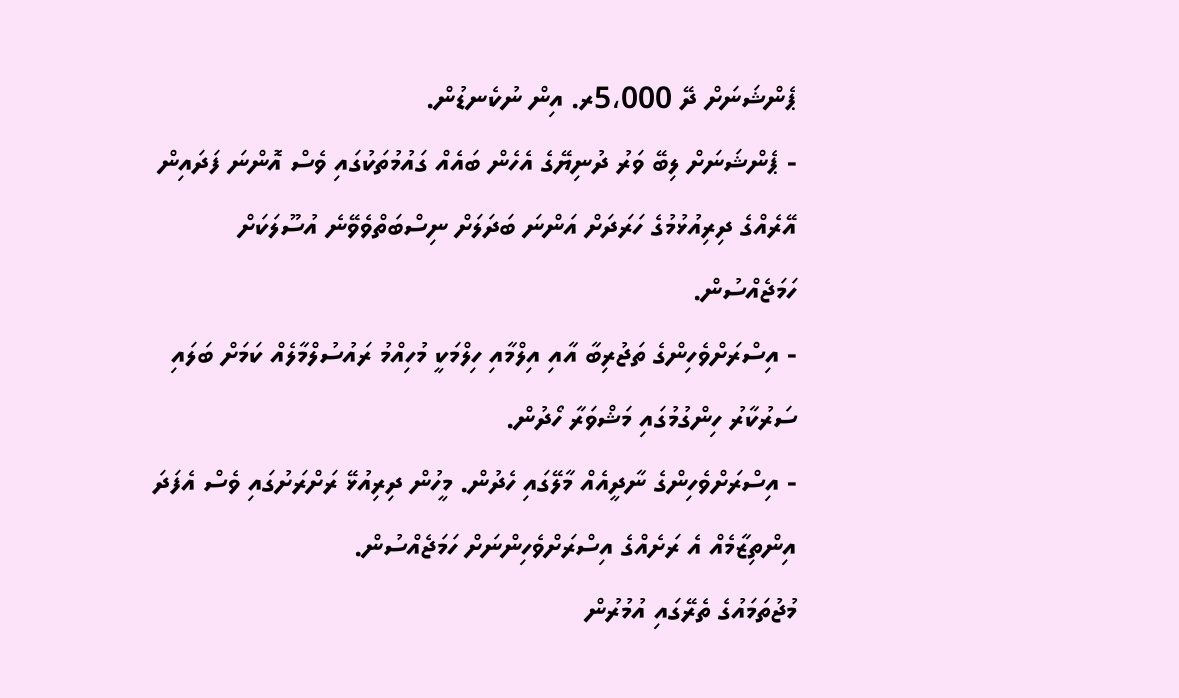ޕެންޝަނަށް ދޭ 5،000ރ. އިން ނުކެނޑުން.
- ޕެންޝަނަށް ލިބޭ ވަރު ދުނިޔޭގެ އެހެން ބައެއް ގައުމުތަކުގައި ވެސް އޮންނަ ފަދައިން އޭރެއްގެ ދިރިއުޅުމުގެ ހަރަދަށް އަންނަ ބަދަލަށް ނިސްބަތްވެވޭނެ އުސޫލަކަށް ހަމަޖެއްސުން.
- އިސްރަށްވެހިންގެ ތަޖުރިބާ އާއި އިލްމާއި ހިލްމަކީ މުހިއްމު ރައުސުލްމާލެއް ކަމަށް ބަލައި ސަރުކާރު ހިންގުމުގައި މަޝްވަރާ ހޯދުން.
- އިސްރަށްވެހިންގެ ނާދީއެއް މާލޭގައި ހެދުން. މީހުން ދިރިއުޅޭ ރަށްރަށުގައި ވެސް އެފަދަ އިންތިޒާމެއް އެ ރަށެއްގެ އިސްރަށްވެހިންނަށް ހަމަޖެއްސުން.
މުޖުތަމައުގެ ތެރޭގައި އުމުރުން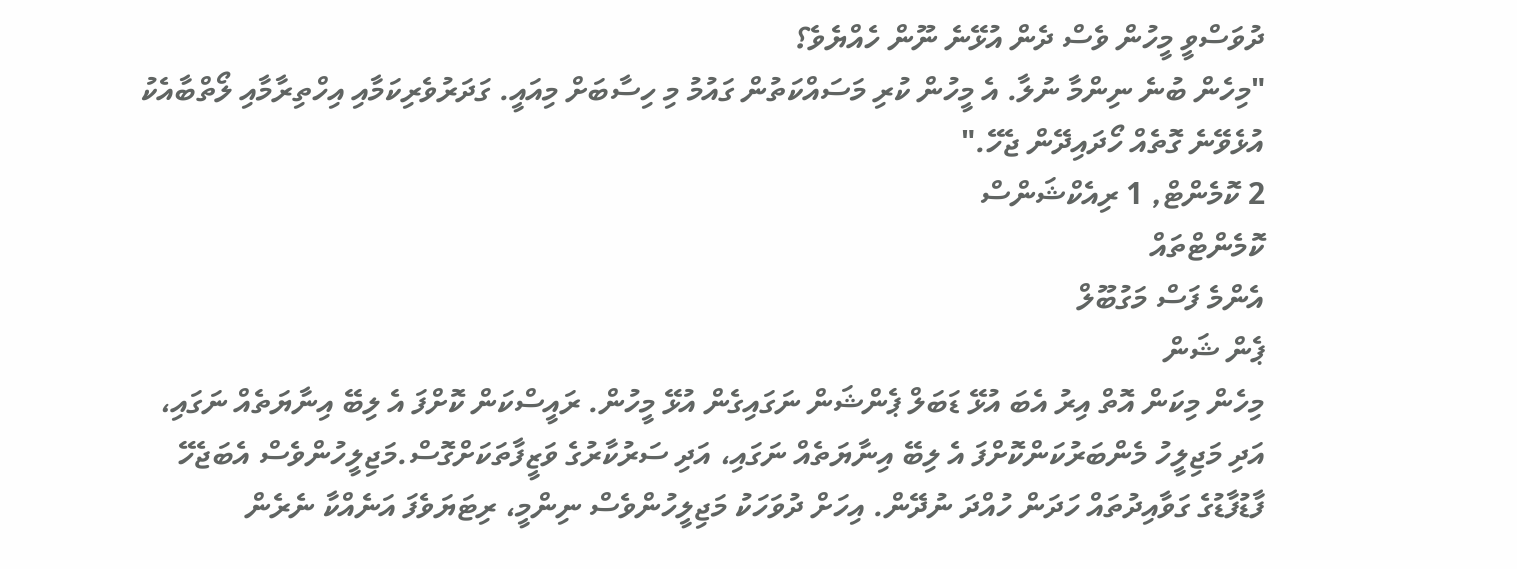ދުވަސްވީ މީހުން ވެސް ދެން އުޅޭނެ ނޫން ހެއްޔެވެ؟
"މިހެން ބުނެ ނިންމާ ނުލާ. އެ މީހުން ކުރި މަސައްކަތުން ގައުމު މި ހިސާބަށް މިއައީ. ގަދަރުވެރިކަމާއި އިހްތިރާމާއި ލޯތްބާއެކު އުޅެވޭނެ ގޮތެއް ހޯދައިދޭން ޖެހޭ."
2 ކޮމެންޓް, 1 ރިއެކްޝަންސް
ކޮމެންޓްތައް
އެންމެ ފަސް މަގުބޫލް
ޕެން ޝަން
މިހެން މިކަން އޮތް އިރު އެބަ އުޅޭ ޑަބަލް ޕެންޝަން ނަގައިގެން އުޅޭ މީހުން. ރައީސްކަން ކޮށްފަ އެ ލިބޭ އިނާޔަތެއް ނަގައި، އަދި މަޖިލީހު މެންބަރުކަންކޮށްފަ އެ ލިބޭ އިނާޔަތެއް ނަގައި، އަދި ސަރުކާރުގެ ވަޒީފާތަކަށްގޮސް.މަޖިލީހުންވެސް އެބަޖެހޭ ފާޑުފާޑުގެ ގަވާއިދުތައް ހަދަން ހުއްދަ ނުދޭން. އިހަށް ދުވަހަކު މަޖިލީހުންވެސް ނިންމީ، ރިޓަޔަވެފަ އަނެއްކާ ނެރެން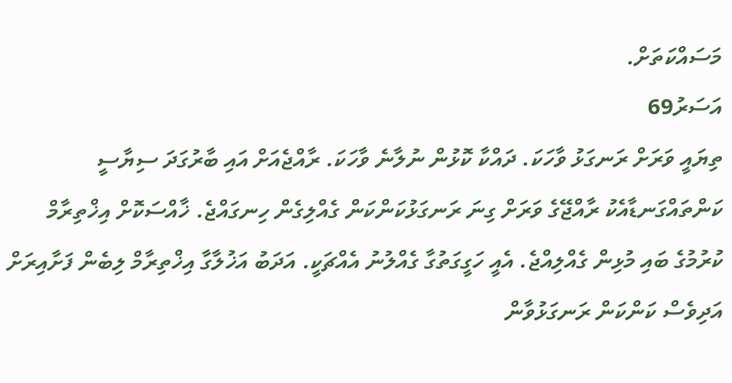މަސައްކަތަށް.
އަސަރު69
ތިޔައީ ވަރަށް ރަނގަޅު ވާހަކަ. ދައްކާ ކޮޅުން ނުލާނެ ވާހަކަ. ރާއްޖެއަށް އައި ބާރުގަދަ ސިޔާސީ ކަންތައްގަނޑާއެކު ރާއްޖޭގެ ވަރަށް ގިނަ ރަނގަޅުކަންކަން ގެއްލިގެން ހިނގައްޖެ. ޚާއްސަކޮށް އިޚްތިރާމް ކުރުމުގެ ބައި މުޅިން ގެއްލިއްޖެ. އެއީ ހަގީގަތުގާ ގެއްލުނު އެއްޗަކީ. އަދަބު އަޚުލާގާ އިޚްތިރާމް ލިބެން ފަށާއިރަށް އަދިވެސް ކަންކަން ރަނގަޅުވާން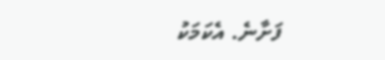ފަށާނެ. އެކަމަކު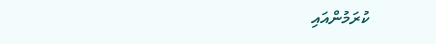ކުރަމުންއައި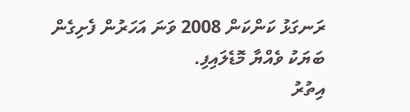ރަނގަޅު ކަންކަން 2008 ވަނަ އަހަރުން ފެށިގެން ބަޔަކު ވެއްޔާ މޮޑެލައިފި.
އިތުރު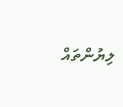ލިޔުންތައް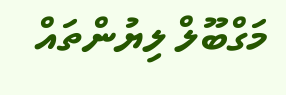މަގްބޫލް ލިޔުންތައް